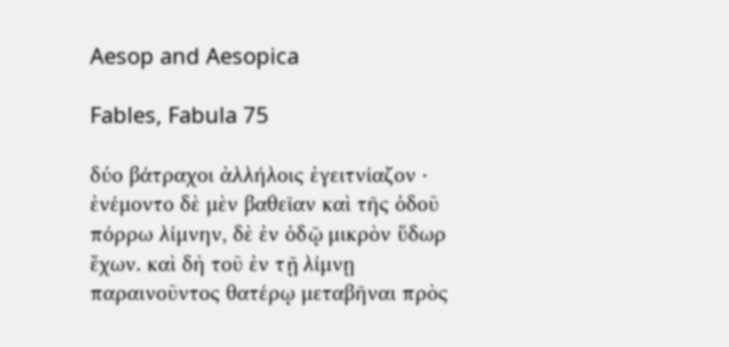Aesop and Aesopica

Fables, Fabula 75

δύο βάτραχοι ἀλλήλοις ἐγειτνίαζον · ἐνέμοντο δὲ μὲν βαθεῖαν καὶ τῆς ὁδοῦ πόρρω λίμνην, δὲ ἐν ὁδῷ μικρὸν ὕδωρ ἔχων. καὶ δὴ τοῦ ἐν τῇ λίμνῃ παραινοῦντος θατέρῳ μεταβῆναι πρὸς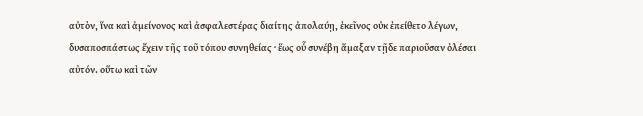αὐτὸν, ἵνα καὶ ἀμείνονος καὶ ἀσφαλεστέρας διαίτης ἀπολαύῃ, ἐκεῖνος οὐκ ἐπείθετο λέγων, δυσαποσπάστως ἔχειν τῆς τοῦ τόπου συνηθείας · ἕως οὗ συνέβη ἅμαξαν τῇδε παριοῦσαν ὀλέσαι αὐτόν. οὕτω καὶ τῶν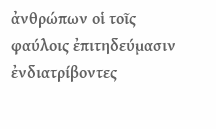ἀνθρώπων οἱ τοῖς φαύλοις ἐπιτηδεύμασιν ἐνδιατρίβοντες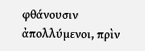φθάνουσιν ἀπολλύμενοι, πρὶν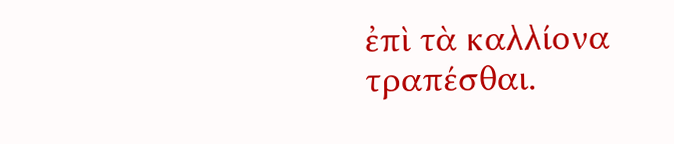ἐπὶ τὰ καλλίονα τραπέσθαι.